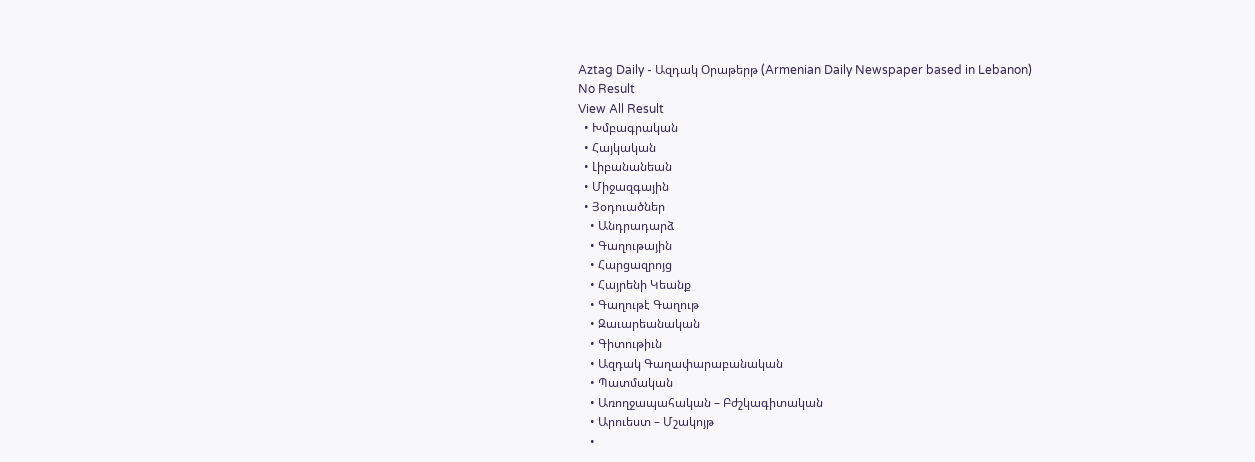Aztag Daily - Ազդակ Օրաթերթ (Armenian Daily Newspaper based in Lebanon)
No Result
View All Result
  • Խմբագրական
  • Հայկական
  • Լիբանանեան
  • Միջազգային
  • Յօդուածներ
    • Անդրադարձ
    • Գաղութային
    • Հարցազրոյց
    • Հայրենի Կեանք
    • Գաղութէ Գաղութ
    • Զաւարեանական
    • Գիտութիւն
    • Ազդակ Գաղափարաբանական
    • Պատմական
    • Առողջապահական – Բժշկագիտական
    • Արուեստ – Մշակոյթ
    •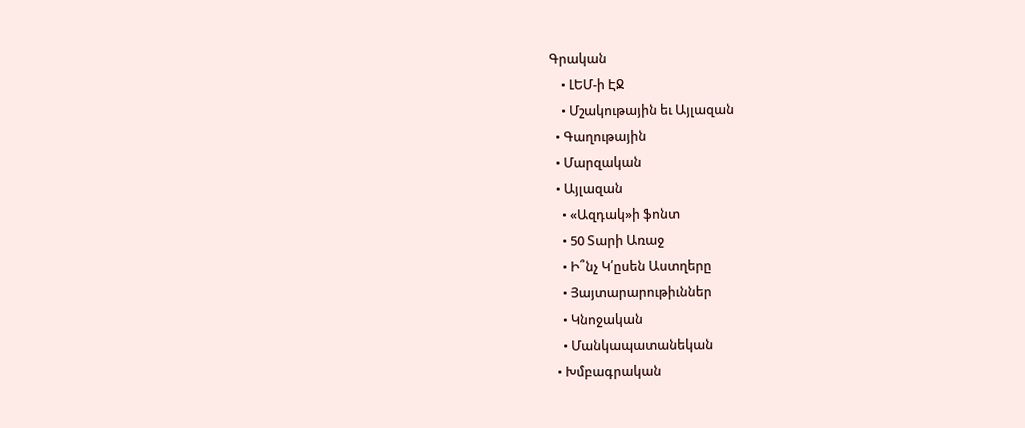Գրական
    • ԼԵՄ-ի ԷՋ
    • Մշակութային եւ Այլազան
  • Գաղութային
  • Մարզական
  • Այլազան
    • «Ազդակ»ի ֆոնտ
    • 50 Տարի Առաջ
    • Ի՞նչ Կ՛ըսեն Աստղերը
    • Յայտարարութիւններ
    • Կնոջական
    • Մանկապատանեկան
  • Խմբագրական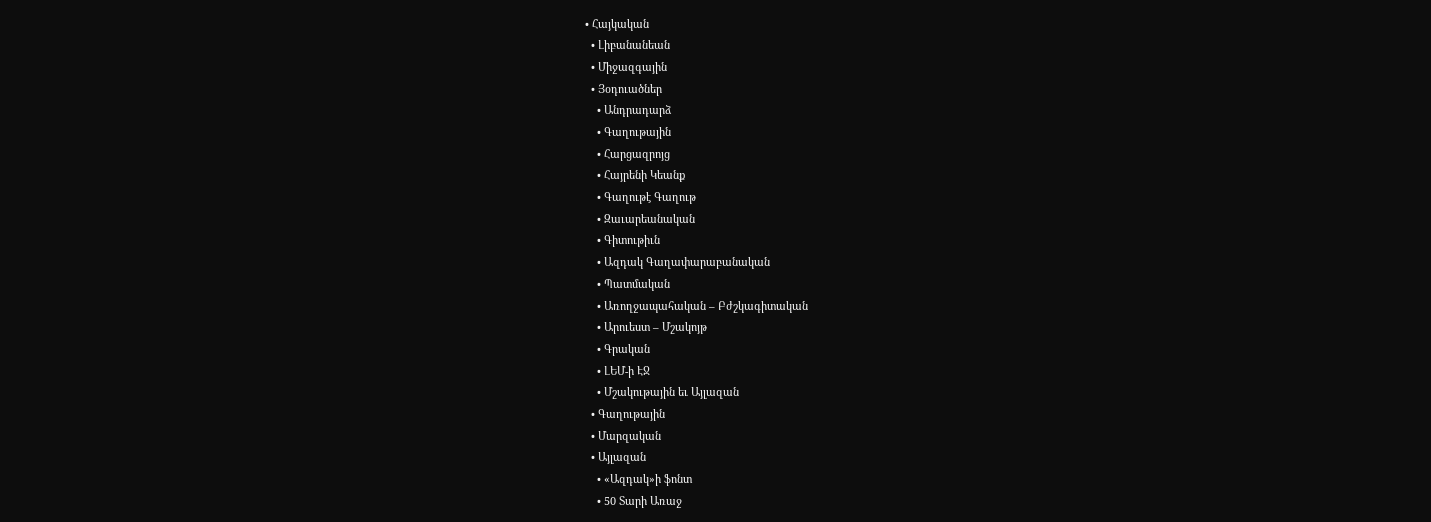• Հայկական
  • Լիբանանեան
  • Միջազգային
  • Յօդուածներ
    • Անդրադարձ
    • Գաղութային
    • Հարցազրոյց
    • Հայրենի Կեանք
    • Գաղութէ Գաղութ
    • Զաւարեանական
    • Գիտութիւն
    • Ազդակ Գաղափարաբանական
    • Պատմական
    • Առողջապահական – Բժշկագիտական
    • Արուեստ – Մշակոյթ
    • Գրական
    • ԼԵՄ-ի ԷՋ
    • Մշակութային եւ Այլազան
  • Գաղութային
  • Մարզական
  • Այլազան
    • «Ազդակ»ի ֆոնտ
    • 50 Տարի Առաջ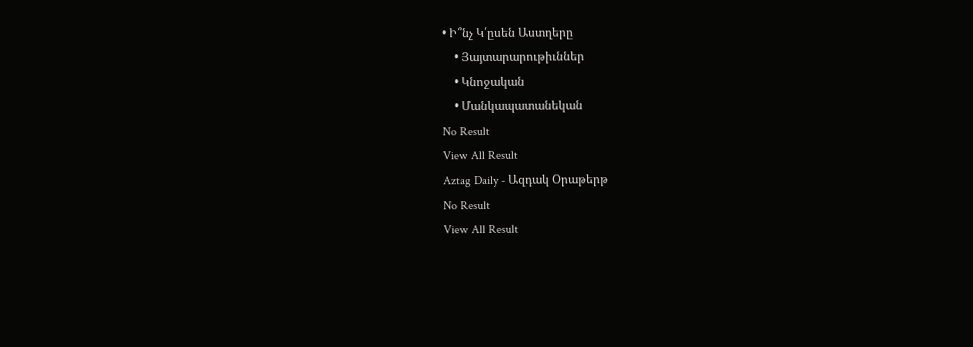• Ի՞նչ Կ՛ըսեն Աստղերը
    • Յայտարարութիւններ
    • Կնոջական
    • Մանկապատանեկան
No Result
View All Result
Aztag Daily - Ազդակ Օրաթերթ
No Result
View All Result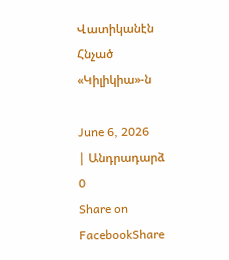Վատիկանէն Հնչած «Կիլիկիա»-ն

June 6, 2026
| Անդրադարձ
0
Share on FacebookShare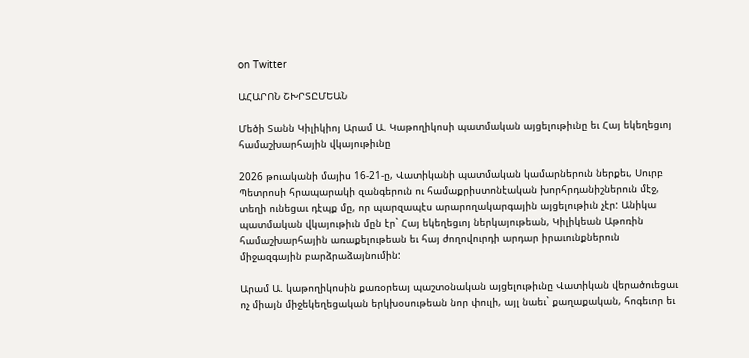on Twitter

ԱՀԱՐՈՆ ՇԽՐՏԸՄԵԱՆ

Մեծի Տանն Կիլիկիոյ Արամ Ա. Կաթողիկոսի պատմական այցելութիւնը եւ Հայ եկեղեցւոյ համաշխարհային վկայութիւնը

2026 թուականի մայիս 16-21-ը, Վատիկանի պատմական կամարներուն ներքեւ, Սուրբ Պետրոսի հրապարակի զանգերուն ու համաքրիստոնէական խորհրդանիշներուն մէջ, տեղի ունեցաւ դէպք մը, որ պարզապէս արարողակարգային այցելութիւն չէր: Անիկա պատմական վկայութիւն մըն էր` Հայ եկեղեցւոյ ներկայութեան, Կիլիկեան Աթոռին համաշխարհային առաքելութեան եւ հայ ժողովուրդի արդար իրաւունքներուն միջազգային բարձրաձայնումին:

Արամ Ա. կաթողիկոսին քառօրեայ պաշտօնական այցելութիւնը Վատիկան վերածուեցաւ ոչ միայն միջեկեղեցական երկխօսութեան նոր փուլի, այլ նաեւ` քաղաքական, հոգեւոր եւ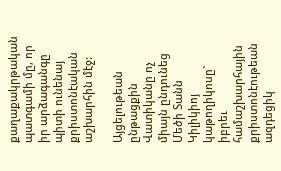քաղաքակրթական պատգամի մը, որ իր արձագանգը պիտի ունենայ քրիստոնէական աշխարհին մէջ:

Այցելութեան ընթացքին Վատիկանը ոչ միայն ընդունեց Մեծի Տանն Կիլիկիոյ կաթողիկոսը` իբրեւ համաշխարհային քրիստոնէութեան ազդեցիկ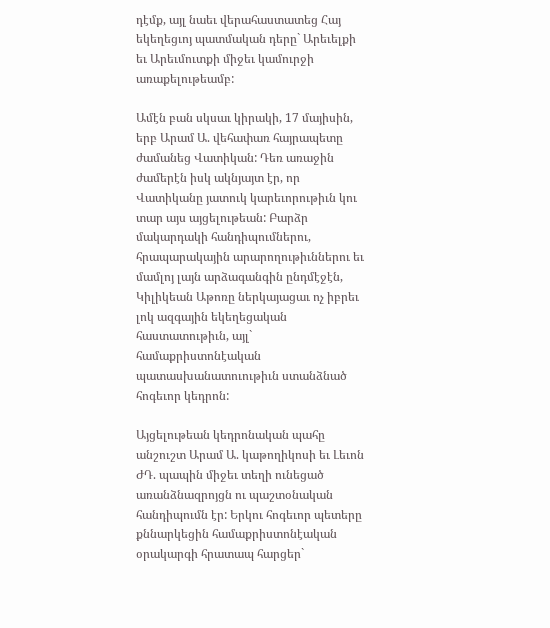դէմք, այլ նաեւ վերահաստատեց Հայ եկեղեցւոյ պատմական դերը` Արեւելքի եւ Արեւմուտքի միջեւ կամուրջի առաքելութեամբ:

Ամէն բան սկսաւ կիրակի, 17 մայիսին, երբ Արամ Ա. վեհափառ հայրապետը ժամանեց Վատիկան: Դեռ առաջին ժամերէն իսկ ակնյայտ էր, որ Վատիկանը յատուկ կարեւորութիւն կու տար այս այցելութեան: Բարձր մակարդակի հանդիպումներու, հրապարակային արարողութիւններու եւ մամլոյ լայն արձագանգին ընդմէջէն, Կիլիկեան Աթոռը ներկայացաւ ոչ իբրեւ լոկ ազգային եկեղեցական հաստատութիւն, այլ` համաքրիստոնէական պատասխանատուութիւն ստանձնած հոգեւոր կեդրոն:

Այցելութեան կեդրոնական պահը անշուշտ Արամ Ա. կաթողիկոսի եւ Լեւոն ԺԴ. պապին միջեւ տեղի ունեցած առանձնազրոյցն ու պաշտօնական հանդիպումն էր: Երկու հոգեւոր պետերը քննարկեցին համաքրիստոնէական օրակարգի հրատապ հարցեր`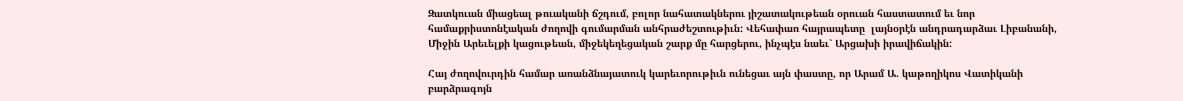Զատկուան միացեալ թուականի ճշդում, բոլոր նահատակներու յիշատակութեան օրուան հաստատում եւ նոր համաքրիստոնէական ժողովի գումարման անհրաժեշտութիւն: Վեհափառ հայրապետը  լայնօրէն անդրադարձաւ Լիբանանի, Միջին Արեւելքի կացութեան, միջեկեղեցական շարք մը հարցերու, ինչպէս նաեւ` Արցախի իրավիճակին:

Հայ ժողովուրդին համար առանձնայատուկ կարեւորութիւն ունեցաւ այն փաստը, որ Արամ Ա. կաթողիկոս Վատիկանի բարձրագոյն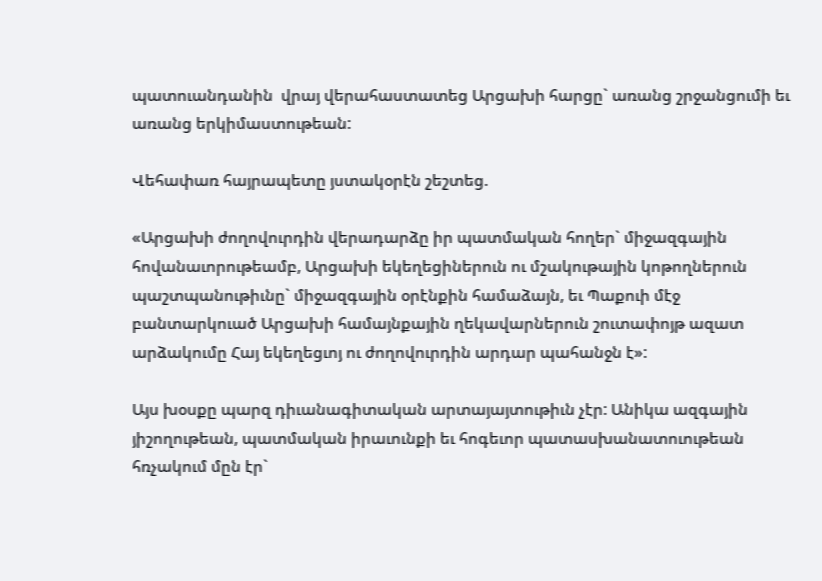պատուանդանին  վրայ վերահաստատեց Արցախի հարցը` առանց շրջանցումի եւ առանց երկիմաստութեան:

Վեհափառ հայրապետը յստակօրէն շեշտեց.

«Արցախի ժողովուրդին վերադարձը իր պատմական հողեր` միջազգային հովանաւորութեամբ, Արցախի եկեղեցիներուն ու մշակութային կոթողներուն պաշտպանութիւնը` միջազգային օրէնքին համաձայն, եւ Պաքուի մէջ բանտարկուած Արցախի համայնքային ղեկավարներուն շուտափոյթ ազատ արձակումը Հայ եկեղեցւոյ ու ժողովուրդին արդար պահանջն է»:

Այս խօսքը պարզ դիւանագիտական արտայայտութիւն չէր: Անիկա ազգային յիշողութեան, պատմական իրաւունքի եւ հոգեւոր պատասխանատուութեան հռչակում մըն էր`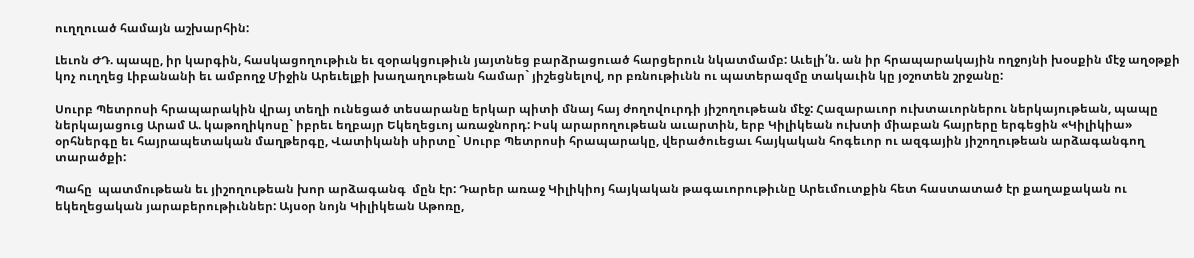ուղղուած համայն աշխարհին:

Լեւոն ԺԴ. պապը, իր կարգին, հասկացողութիւն եւ զօրակցութիւն յայտնեց բարձրացուած հարցերուն նկատմամբ: Աւելի՛ն. ան իր հրապարակային ողջոյնի խօսքին մէջ աղօթքի կոչ ուղղեց Լիբանանի եւ ամբողջ Միջին Արեւելքի խաղաղութեան համար` յիշեցնելով, որ բռնութիւնն ու պատերազմը տակաւին կը յօշոտեն շրջանը:

Սուրբ Պետրոսի հրապարակին վրայ տեղի ունեցած տեսարանը երկար պիտի մնայ հայ ժողովուրդի յիշողութեան մէջ: Հազարաւոր ուխտաւորներու ներկայութեան, պապը ներկայացուց Արամ Ա. կաթողիկոսը` իբրեւ եղբայր Եկեղեցւոյ առաջնորդ: Իսկ արարողութեան աւարտին, երբ Կիլիկեան ուխտի միաբան հայրերը երգեցին «Կիլիկիա» օրհներգը եւ հայրապետական մաղթերգը, Վատիկանի սիրտը` Սուրբ Պետրոսի հրապարակը, վերածուեցաւ հայկական հոգեւոր ու ազգային յիշողութեան արձագանգող տարածքի:

Պահը  պատմութեան եւ յիշողութեան խոր արձագանգ  մըն էր: Դարեր առաջ Կիլիկիոյ հայկական թագաւորութիւնը Արեւմուտքին հետ հաստատած էր քաղաքական ու եկեղեցական յարաբերութիւններ: Այսօր նոյն Կիլիկեան Աթոռը,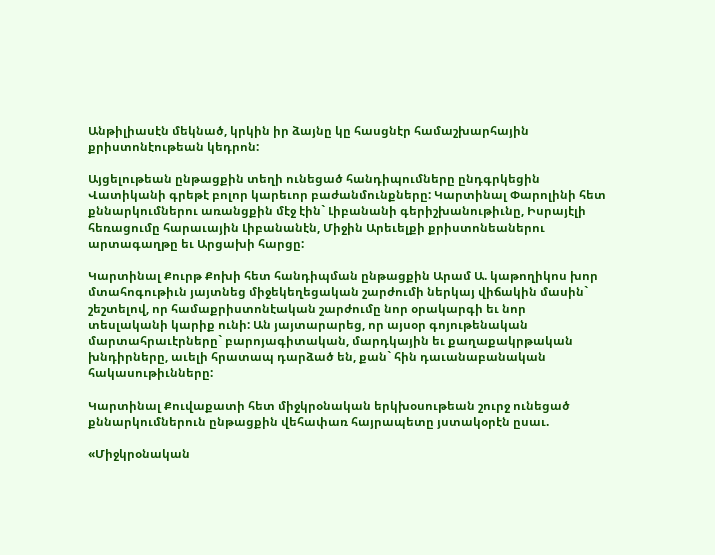Անթիլիասէն մեկնած, կրկին իր ձայնը կը հասցնէր համաշխարհային քրիստոնէութեան կեդրոն:

Այցելութեան ընթացքին տեղի ունեցած հանդիպումները ընդգրկեցին Վատիկանի գրեթէ բոլոր կարեւոր բաժանմունքները: Կարտինալ Փարոլինի հետ քննարկումներու առանցքին մէջ էին` Լիբանանի գերիշխանութիւնը, Իսրայէլի հեռացումը հարաւային Լիբանանէն, Միջին Արեւելքի քրիստոնեաներու արտագաղթը եւ Արցախի հարցը:

Կարտինալ Քուրթ Քոխի հետ հանդիպման ընթացքին Արամ Ա. կաթողիկոս խոր մտահոգութիւն յայտնեց միջեկեղեցական շարժումի ներկայ վիճակին մասին` շեշտելով, որ համաքրիստոնէական շարժումը նոր օրակարգի եւ նոր տեսլականի կարիք ունի: Ան յայտարարեց, որ այսօր գոյութենական մարտահրաւէրները` բարոյագիտական, մարդկային եւ քաղաքակրթական խնդիրները, աւելի հրատապ դարձած են, քան` հին դաւանաբանական հակասութիւնները:

Կարտինալ Քուվաքատի հետ միջկրօնական երկխօսութեան շուրջ ունեցած քննարկումներուն ընթացքին վեհափառ հայրապետը յստակօրէն ըսաւ.

«Միջկրօնական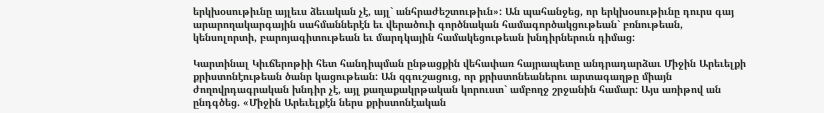երկխօսութիւնը այլեւս ձեւական չէ, այլ` անհրաժեշտութիւն»: Ան պահանջեց, որ երկխօսութիւնը դուրս գայ արարողակարգային սահմաններէն եւ վերածուի գործնական համագործակցութեան` բռնութեան, կենսոլորտի, բարոյագիտութեան եւ մարդկային համակեցութեան խնդիրներուն դիմաց:

Կարտինալ Կիւճերոթիի հետ հանդիպման ընթացքին վեհափառ հայրապետը անդրադարձաւ Միջին Արեւելքի քրիստոնէութեան ծանր կացութեան: Ան զգուշացուց, որ քրիստոնեաներու արտագաղթը միայն ժողովրդագրական խնդիր չէ, այլ քաղաքակրթական կորուստ` ամբողջ շրջանին համար: Այս առիթով ան ընդգծեց. «Միջին Արեւելքէն ներս քրիստոնէական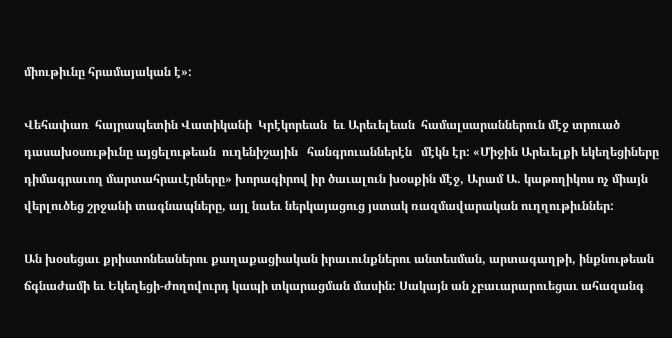միութիւնը հրամայական է»:

Վեհափառ  հայրապետին Վատիկանի  Կրէկորեան  եւ Արեւելեան  համալսարաններուն մէջ տրուած  դասախօսութիւնը այցելութեան  ուղենիշային   հանգրուաններէն   մէկն էր: «Միջին Արեւելքի եկեղեցիները դիմագրաւող մարտահրաւէրները» խորագիրով իր ծաւալուն խօսքին մէջ, Արամ Ա. կաթողիկոս ոչ միայն վերլուծեց շրջանի տագնապները, այլ նաեւ ներկայացուց յստակ ռազմավարական ուղղութիւններ:

Ան խօսեցաւ քրիստոնեաներու քաղաքացիական իրաւունքներու անտեսման, արտագաղթի, ինքնութեան ճգնաժամի եւ Եկեղեցի-ժողովուրդ կապի տկարացման մասին: Սակայն ան չբաւարարուեցաւ ահազանգ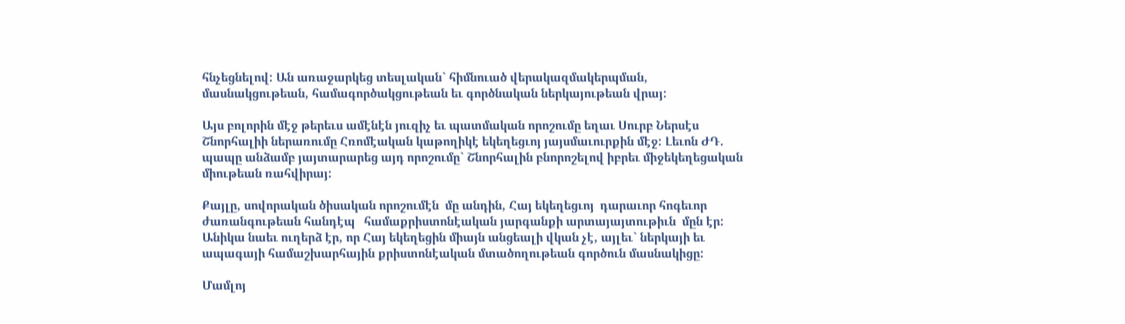հնչեցնելով: Ան առաջարկեց տեսլական` հիմնուած վերակազմակերպման, մասնակցութեան, համագործակցութեան եւ գործնական ներկայութեան վրայ:

Այս բոլորին մէջ թերեւս ամէնէն յուզիչ եւ պատմական որոշումը եղաւ Սուրբ Ներսէս Շնորհալիի ներառումը Հռոմէական կաթողիկէ եկեղեցւոյ յայսմաւուրքին մէջ: Լեւոն ԺԴ. պապը անձամբ յայտարարեց այդ որոշումը` Շնորհալին բնորոշելով իբրեւ միջեկեղեցական միութեան ռահվիրայ:

Քայլը, սովորական ծիսական որոշումէն  մը անդին, Հայ եկեղեցւոյ  դարաւոր հոգեւոր   ժառանգութեան հանդէպ   համաքրիստոնէական յարգանքի արտայայտութիւն  մըն էր: Անիկա նաեւ ուղերձ էր, որ Հայ եկեղեցին միայն անցեալի վկան չէ, այլեւ` ներկայի եւ ապագայի համաշխարհային քրիստոնէական մտածողութեան գործուն մասնակիցը:

Մամլոյ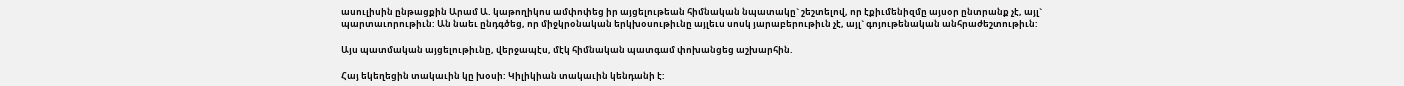ասուլիսին ընթացքին Արամ Ա. կաթողիկոս ամփոփեց իր այցելութեան հիմնական նպատակը` շեշտելով, որ էքիւմենիզմը այսօր ընտրանք չէ, այլ` պարտաւորութիւն: Ան նաեւ ընդգծեց, որ միջկրօնական երկխօսութիւնը այլեւս սոսկ յարաբերութիւն չէ, այլ` գոյութենական անհրաժեշտութիւն:

Այս պատմական այցելութիւնը, վերջապէս, մէկ հիմնական պատգամ փոխանցեց աշխարհին.

Հայ եկեղեցին տակաւին կը խօսի: Կիլիկիան տակաւին կենդանի է: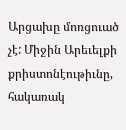Արցախը մոռցուած չէ: Միջին Արեւելքի քրիստոնէութիւնը, հակառակ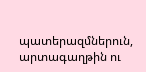պատերազմներուն, արտագաղթին ու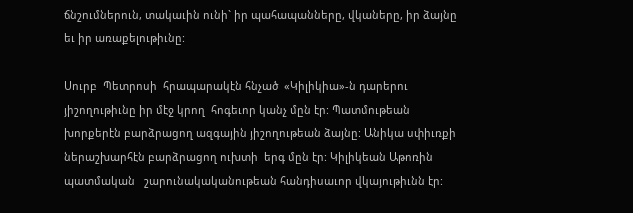ճնշումներուն, տակաւին ունի` իր պահապանները, վկաները, իր ձայնը եւ իր առաքելութիւնը:

Սուրբ  Պետրոսի  հրապարակէն հնչած  «Կիլիկիա»-ն դարերու  յիշողութիւնը իր մէջ կրող  հոգեւոր կանչ մըն էր: Պատմութեան խորքերէն բարձրացող ազգային յիշողութեան ձայնը: Անիկա սփիւռքի  ներաշխարհէն բարձրացող ուխտի  երգ մըն էր: Կիլիկեան Աթոռին պատմական   շարունակականութեան հանդիսաւոր վկայութիւնն էր: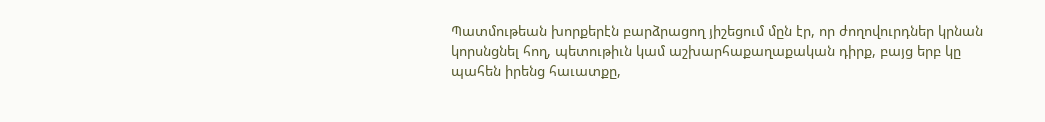Պատմութեան խորքերէն բարձրացող յիշեցում մըն էր, որ ժողովուրդներ կրնան կորսնցնել հող, պետութիւն կամ աշխարհաքաղաքական դիրք, բայց երբ կը պահեն իրենց հաւատքը,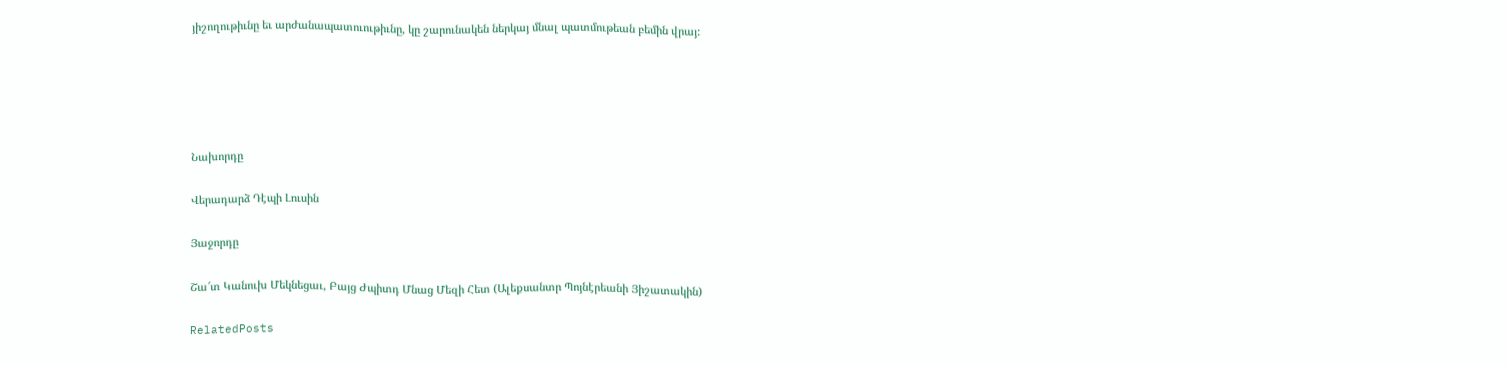յիշողութիւնը եւ արժանապատուութիւնը, կը շարունակեն ներկայ մնալ պատմութեան բեմին վրայ:





Նախորդը

Վերադարձ Դէպի Լուսին

Յաջորդը

Շա՜տ Կանուխ Մեկնեցաւ, Բայց Ժպիտդ Մնաց Մեզի Հետ (Ալեքսանտր Պոյնէրեանի Յիշատակին)

RelatedPosts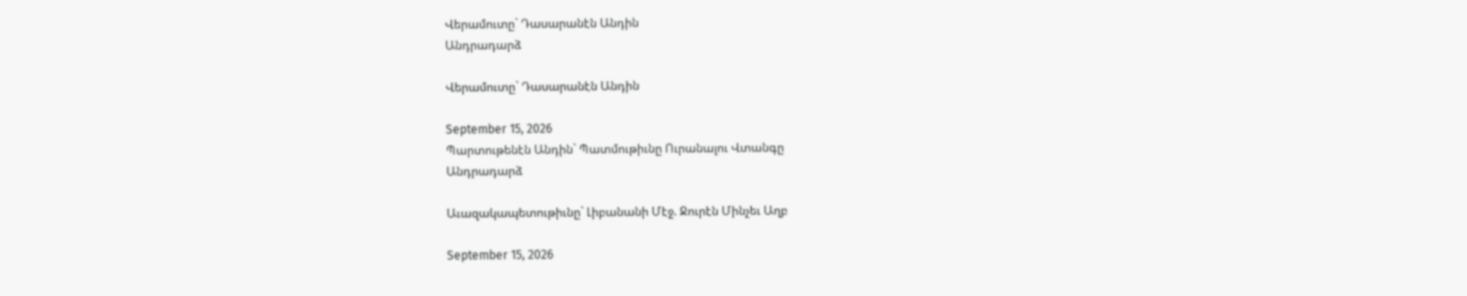Վերամուտը` Դասարանէն Անդին
Անդրադարձ

Վերամուտը` Դասարանէն Անդին

September 15, 2026
Պարտութենէն Անդին` Պատմութիւնը Ուրանալու Վտանգը
Անդրադարձ

Աւազակապետութիւնը` Լիբանանի Մէջ. Ջուրէն Մինչեւ Աղբ

September 15, 2026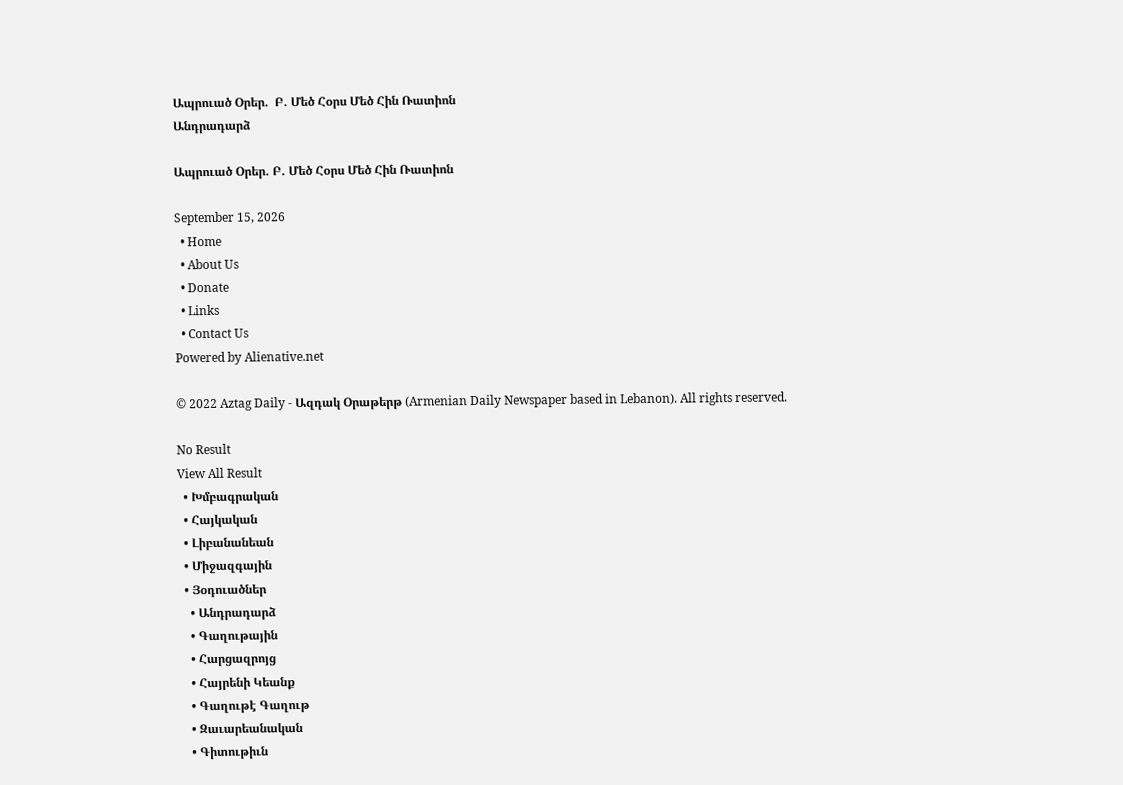Ապրուած Օրեր.  Բ. Մեծ Հօրս Մեծ Հին Ռատիոն
Անդրադարձ

Ապրուած Օրեր. Բ. Մեծ Հօրս Մեծ Հին Ռատիոն

September 15, 2026
  • Home
  • About Us
  • Donate
  • Links
  • Contact Us
Powered by Alienative.net

© 2022 Aztag Daily - Ազդակ Օրաթերթ (Armenian Daily Newspaper based in Lebanon). All rights reserved.

No Result
View All Result
  • Խմբագրական
  • Հայկական
  • Լիբանանեան
  • Միջազգային
  • Յօդուածներ
    • Անդրադարձ
    • Գաղութային
    • Հարցազրոյց
    • Հայրենի Կեանք
    • Գաղութէ Գաղութ
    • Զաւարեանական
    • Գիտութիւն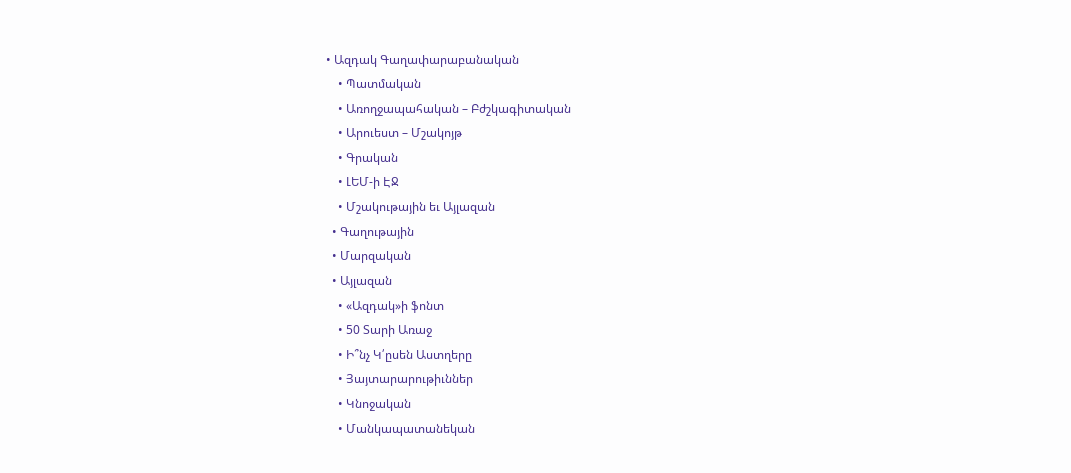• Ազդակ Գաղափարաբանական
    • Պատմական
    • Առողջապահական – Բժշկագիտական
    • Արուեստ – Մշակոյթ
    • Գրական
    • ԼԵՄ-ի ԷՋ
    • Մշակութային եւ Այլազան
  • Գաղութային
  • Մարզական
  • Այլազան
    • «Ազդակ»ի ֆոնտ
    • 50 Տարի Առաջ
    • Ի՞նչ Կ՛ըսեն Աստղերը
    • Յայտարարութիւններ
    • Կնոջական
    • Մանկապատանեկան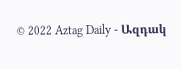© 2022 Aztag Daily - Ազդակ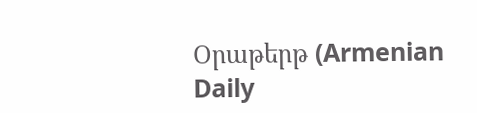Օրաթերթ (Armenian Daily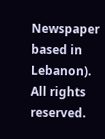Newspaper based in Lebanon). All rights reserved.